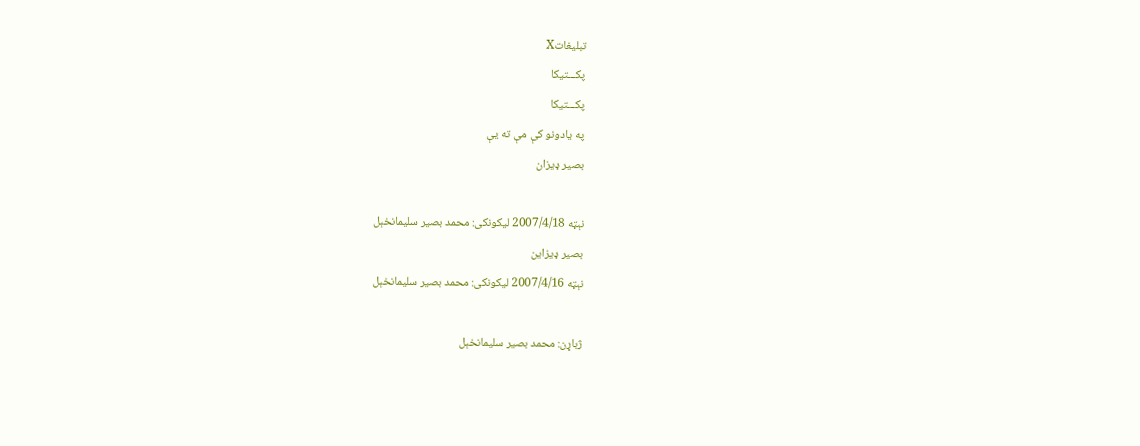تبليغاتX
پکـــتیکا
پکـــتیکا
په یادونو کې مې ته یې
بصیر ډیزان

نېټه 2007/4/18 لیکونکی: محمد بصیر سلیمانخېل
بصیر ډیزاین
نېټه 2007/4/16 لیکونکی: محمد بصیر سلیمانخېل

ژباړن: محمد بصیر سلیمانخېل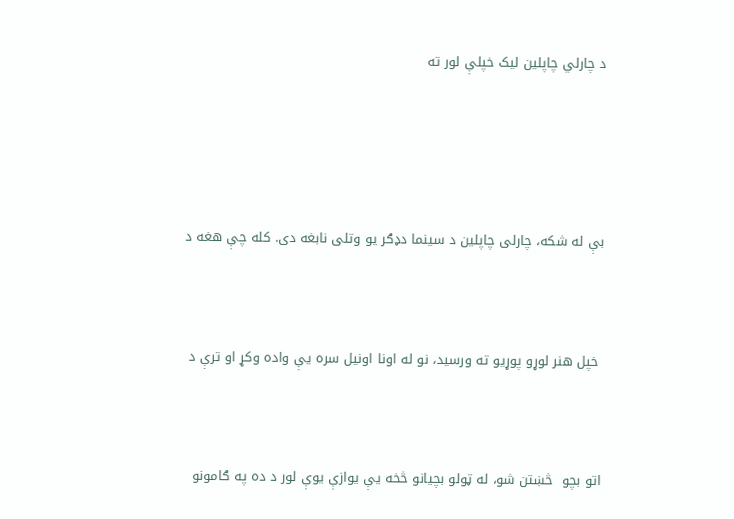د چارلي چاپلین لیک خپلې لور ته





بې له شکه، چارلی چاپلین د سینما دډګر یو وتلی نابغه دی. کله چې هغه د



 خپل هنر لوړو پوړیو ته ورسید، نو له اونا اونیل سره یې واده وکړ او ترې د



اتو بچو  څښتن شو، له ټولو بچیانو څخه یې یوازې یوې لور د ده په ګامونو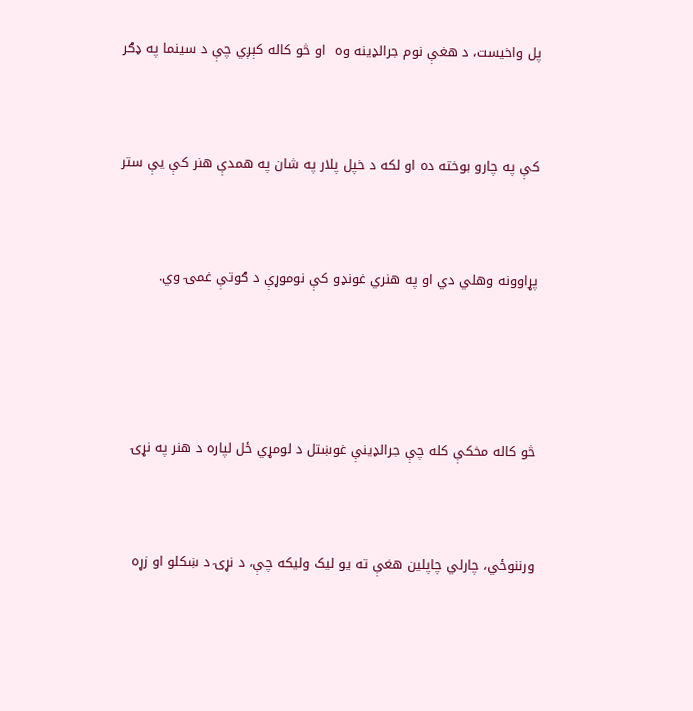پل واخیست، د هغې نوم جرالډینه وه  او څو کاله کېږي چې د سینما په ډګر



کې په چارو بوخته ده او لکه د خپل پلار په شان په همدې هنر کې یې ستر



پړاوونه وهلي دي او په هنري غونډو کې نوموړې د ګوتې غمۍ وي.





څو کاله مخکې کله چې جرالډینې غوښتل د لومړي ځل لپاره د هنر په نړۍ



ورننوځي، چارلي چاپلین هغې ته یو لیک ولیکه چې، د نړۍ د ښکلو او زړه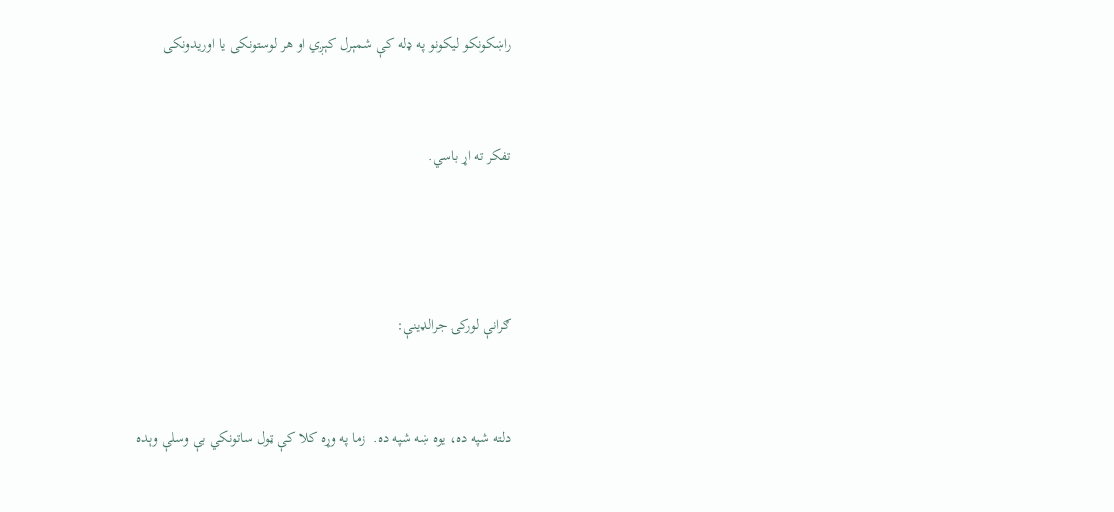راښکونکو لیکونو په ډله کې شمېرل کېږي او هر لوستونکی یا اوریدونکی



تفکر ته اړ باسي.





ګرانې لورکۍ جرالډینې:



دلته شپه ده، یوه ښه شپه ده.  زما په وړه کلا کې ټول ساتونکي بې وسلې وېده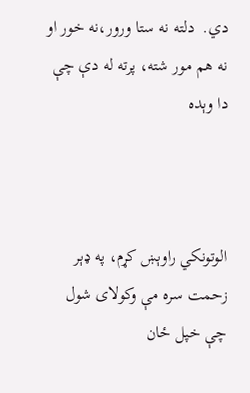دي.  دلته نه ستا ورور،نه خور او نه هم مور شته، پرته له دې چې دا وېده



الوتونکي راوېښ کړم، په ډېر زحمت سره مې وکولای شول چې خپل ځان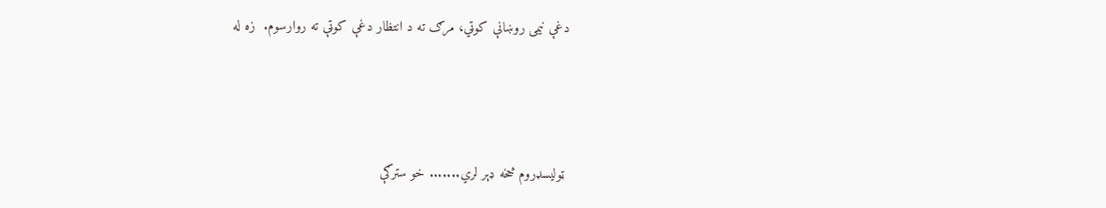دغې نیمی روښانې کوټي، مرګ ته د انتظار دغې کوټې ته روارسوم.  زه له



 ټولیسډروم څخه ډېر لري....... خو سترګې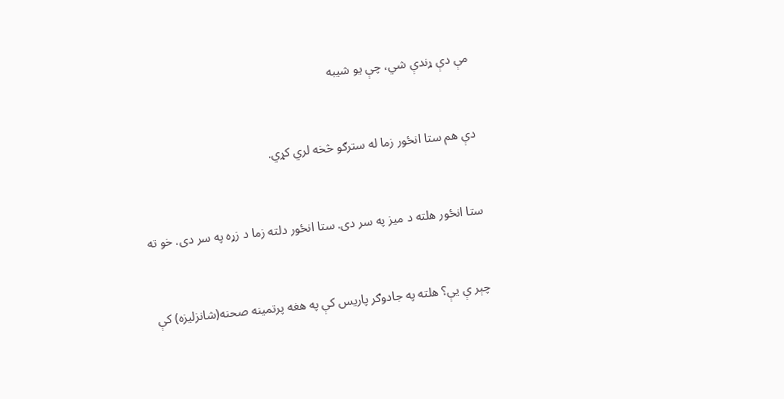مې دې ړندې شي، چې یو شیبه



دې هم ستا انځور زما له سترګو څخه لري کړي.



ستا انځور هلته د میز په سر دی. ستا انځور دلته زما د زړه په سر دی. خو ته



چېر ې یې؟ هلته په جادوګر پاریس کې په هغه پرتمینه صحنه(شانزلیزه) کې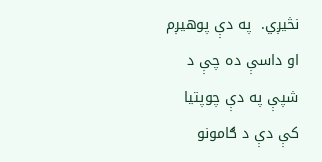نڅیږي.  په دې پوهیږم او داسې ده چې د شپې په دې چوپتیا کې دې د ګامونو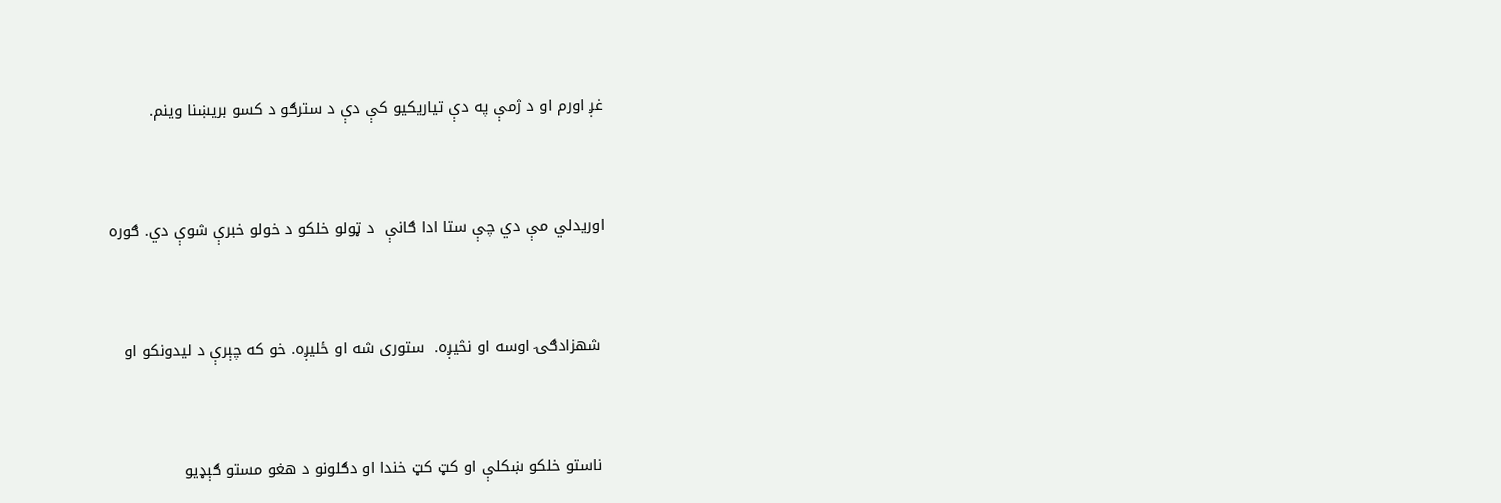غږ اورم او د ژمې په دې تیاریکیو کې دې د سترګو د کسو بریښنا وینم.



اوریدلي مې دي چې ستا ادا ګانې  د ټولو خلکو د خولو خبرې شوې دي. ګوره



 شهزادګۍ اوسه او نڅیږه.  ستوری شه او ځلیږه. خو که چېرې د لیدونکو او



 ناستو خلکو ښکلې او کټ کټ خندا او دګلونو د هغو مستو ګېډیو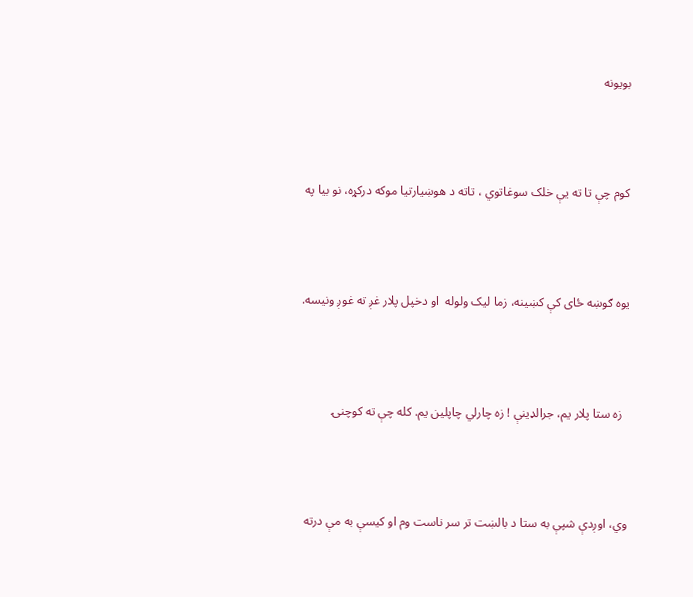بویونه



کوم چې تا ته یې خلک سوغاتوي ، تاته د هوښیارتیا موکه درکړه، نو بیا په



یوه ګوښه ځای کې کښینه، زما لیک ولوله  او دخپل پلار غږ ته غوږ ونیسه.



  زه ستا پلار یم، جرالډینې ! زه چارلي چاپلین یم. کله چې ته کوچنۍ



وي، اوږدې شپې به ستا د بالښت تر سر ناست وم او کیسې به مې درته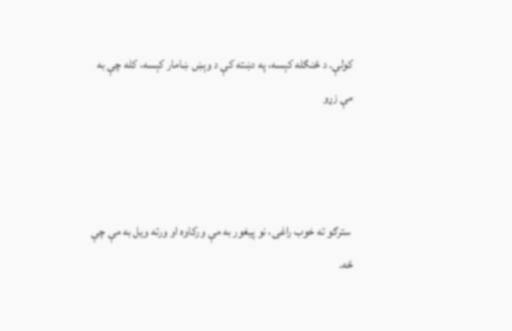کولې. د ځنګله کېسه، په دښته کې د وېښ ښامار کېسه، کله چې به مې زړو



 سترګو ته خوب راغی، نو پیغور به مې ورکاوه او ورته ویل به مې چې ځه.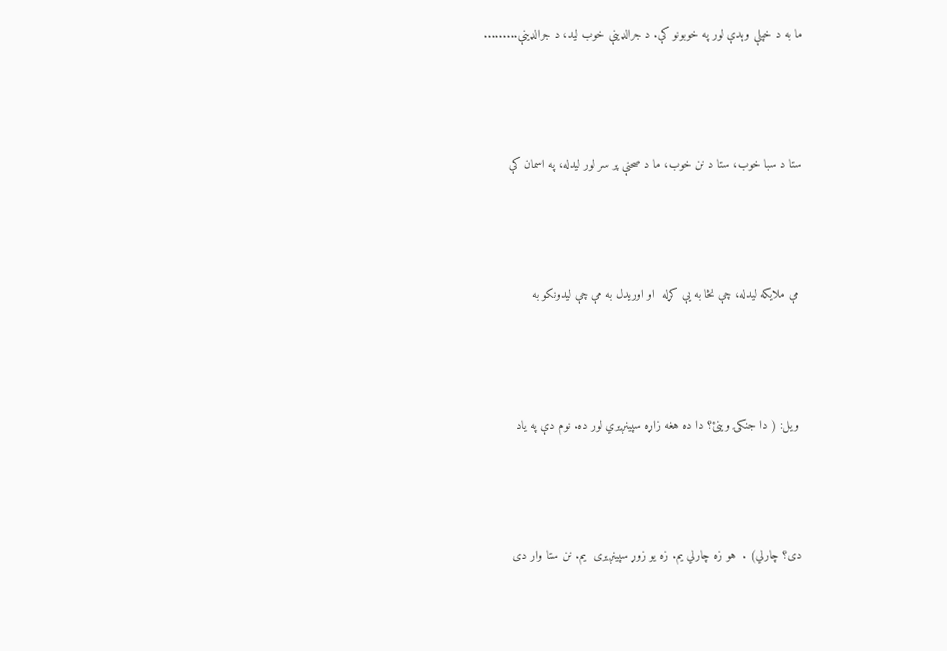ما به د خپلې وېدې لور په خوبونو کې. د جرالډینې خوب لید، د جرالډینې.........



ستا د سبا خوب، ستا د نن خوب، ما د صحنې پر سر لور لیدله، په اسمان کې



 مې ملایکه لیدله، چې نڅا به یې کړله  او اوریدل به مې چې لیدونکو به



 ویل: ( دا جنکۍ وینئ؟ دا ده هغه زاړه سپینږيري لور ده. نوم دې په یاد



دی؟ چارلي) .  هو زه چارلي یم. زه یو زوړ سپینږیری  یم. نن ستا وار دی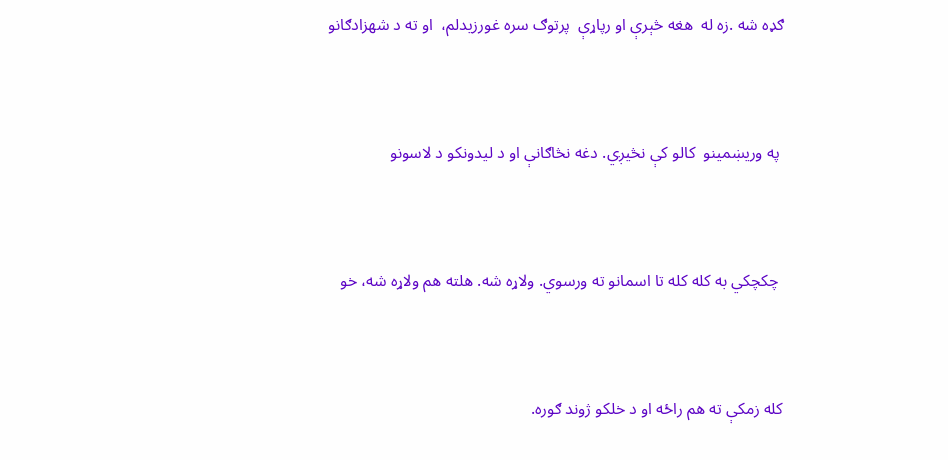ګډه شه .زه له  هغه څېرې او رپاړې  پرتوګ سره غورزیدلم،  او ته د شهزادګانو



 په وریښمینو  کالو کې نڅیږي. دغه نڅاګانې او د لیدونکو د لاسونو



 چکچکي به کله کله تا اسمانو ته ورسوي. ولاړه شه. هلته هم ولاړه شه، خو



کله زمکې ته هم راځه او د خلکو ژوند ګوره.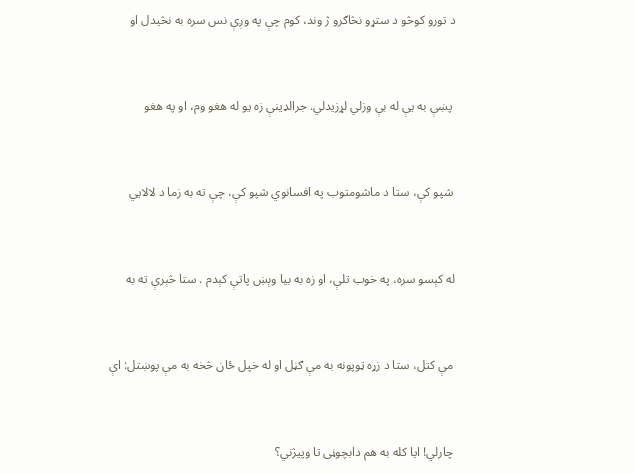د تورو کوڅو د ستړو نڅاګرو ژ وند، کوم چې په وږې نس سره به نڅیدل او



 پښې به یې له بې وزلي لړزیدلي. جرالډینې زه یو له هغو وم، او په هغو



 شپو کې، ستا د ماشومتوب په افسانوي شپو کې، چې ته به زما د لالایي



له کېسو سره، په خوب تلې، او زه به بیا وېښ پاتې کېدم . ستا څېرې ته به



 مې کتل، ستا د زړه ټوپونه به مې ګڼل او له خپل ځان څخه به مې پوښتل: اې



 چارلي! ایا کله به هم دابچوڼی تا وپیژني؟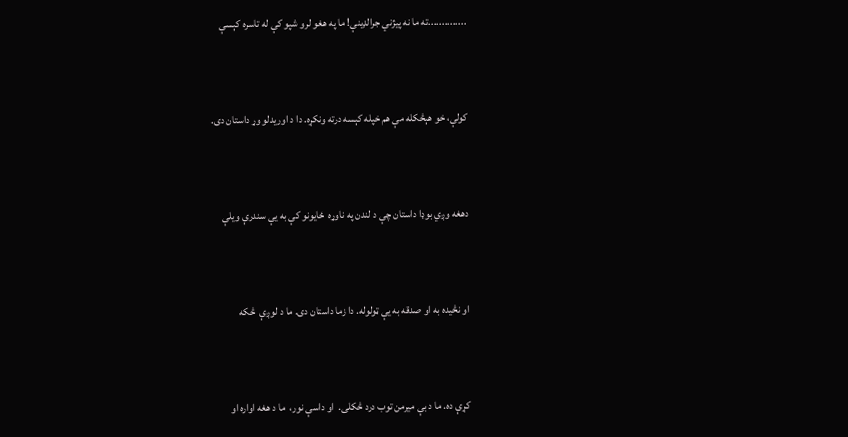..............ته ما نه پيژني جرالډینې! ما په هغو لرو شپو کې له تاسره کېسې



کولې، خو هېڅکله مې هم خپله کېسه درته ونکړه. دا د اوریدلو وړ داستان دی.



دهغه وږي بوډا داستان چې د لندن په ناوړه  ځایونو کې به یې سندرې ویلې



او نڅیده به او صدقه به یې ټولوله. دا زما داستان دی. ما د لوږې  څکه



کړې ده. ما د بې میرمن توب درد څکلی.  او داسې نور،  ما د هغه اواره او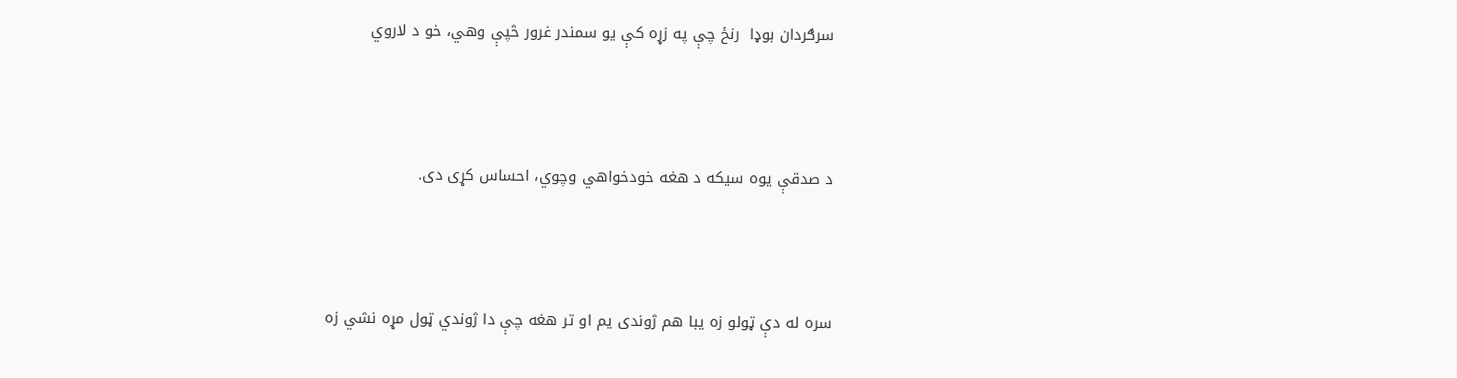سرګردان بوډا  رنځ چې په زړه کې یو سمندر غرور څپې وهي، خو د لاروي



د صدقې یوه سیکه د هغه خودخواهي وچوي، احساس کړی دی.



سره له دې ټولو زه یبا هم ژوندی یم او تر هغه چې دا ژوندي ټول مړه نشي زه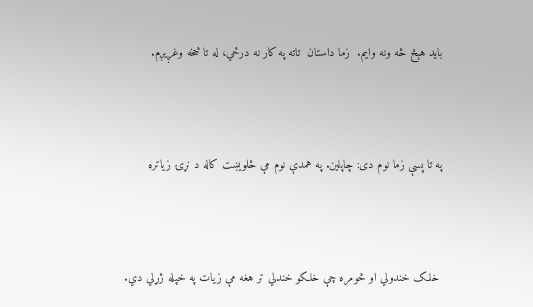باید هېڅ څه ونه وایم.  زما داستان  تاته په کار نه درځي، له تا څخه وغږیږم.



په تا پسې زما نوم دی: چاپلین. په همدې نوم مې څلویښت کاله د نړۍ زیاتره



 خلک خندولي او څومره چې خلکو خندلي تر هغه مې زیات په خپله ژړلي دي.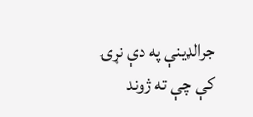جرالډینې په دې نړۍ کې چې ته ژوند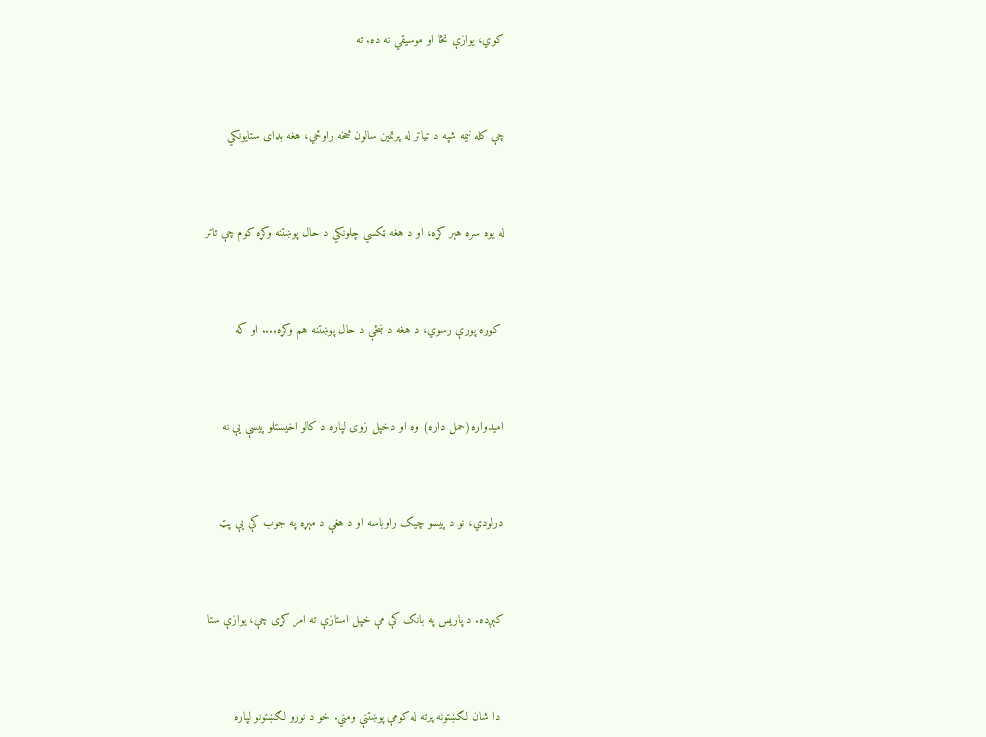کوي، یوازې نڅا او موسیقي نه ده. ته



چې کله نیمه شپه د تیاتر له پرتمین سالون څخه راوځي، هغه بډای ستایونکي



له یوه سره هېر کړه، او د هغه ټکسي چلونکي د حال پوښتنه وکړه کوم چې تاتر



 کوره پورې رسوي، د هغه د ښځې د حال پوښتنه هم وکړه.... او که



امیدواره(حمل داره) وه او دخپل زوی لپاره د کالو اخیستلو پیسې یې نه



درلودي، نو د پیسو چیک راوباسه او د هغې د مېړه په جوب کې یې پټ



کېږده. د پاریس په بانک کې مې خپل استازې ته امر کړی چې، یوازې ستا



 دا شان لګښتونه پرته له کومې پوښتنې ومني. خو د نورو لګښتونو لپاره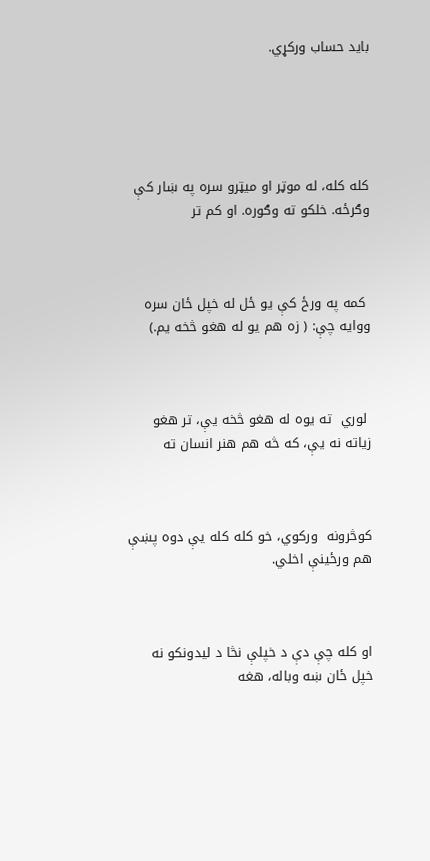باید حساب ورکړي.





کله کله، له موټر او میټرو سره په ښار کې وګرځه. خلکو ته وګوره. او کم تر



 کمه په ورځ کې یو ځل له خپل ځان سره ووایه چې: ( زه هم یو له هغو څخه یم.)



 لوري  ته یوه له هغو څخه یې، تر هغو زیاته نه یې، که څه هم هنر انسان ته



کوڅرونه  ورکوي، خو کله کله یې دوه پښې هم ورځینې اخلي.



او کله چې دې د خپلې نڅا د لیدونکو نه خپل ځان ښه وباله، هغه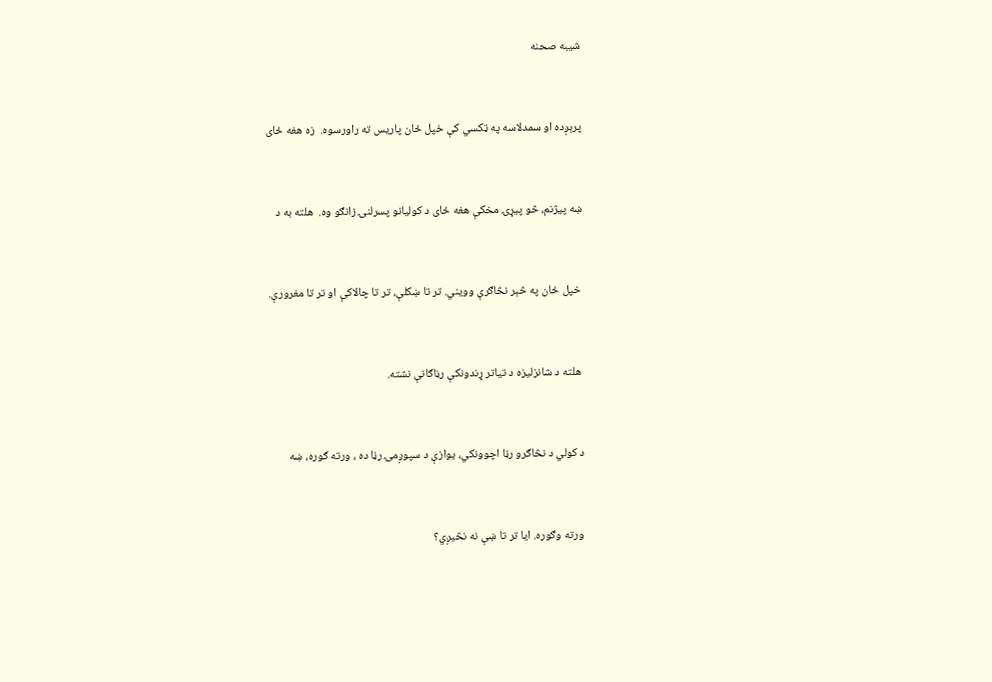شیبه صحنه



پرېږده او سمدلاسه په ټکسي کې خپل ځان پاریس ته راورسوه.  زه هغه ځای



ښه پیژنم، څو پیړۍ مخکې هغه ځای د کولیانو پسرلنۍ زانګو وه.  هلته به د



 خپل ځان په څېر نڅاګرې وویني. تر تا ښکلې، تر تا چالاکې او تر تا مغرورې.



 هلته د شانزلیزه د تیاتر ړندونکې رڼاګانې نشته.



د کولي د نڅاګرو رڼا اچوونکي، یوازې د سپوږمۍ رڼا ده ، ورته ګوره، ښه



 ورته وګوره. ایا تر تا ښې نه نڅیږي؟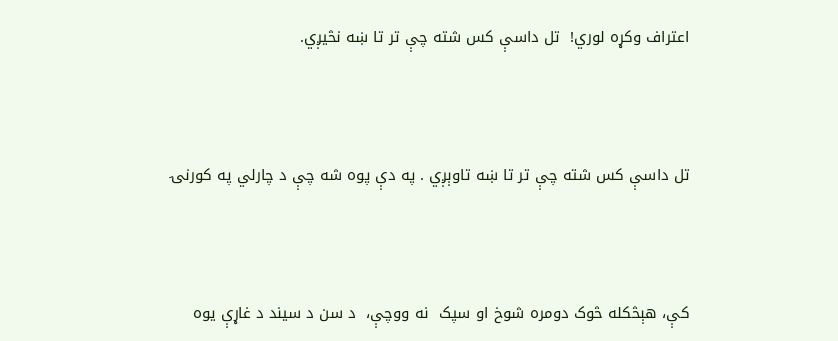اعتراف وکړه لوري!  تل داسې کس شته چې تر تا ښه نڅیږي.



تل داسې کس شته چې تر تا ښه تاوېږي . په دې پوه شه چې د چارلي په کورنۍ



کې، هېڅکله څوک دومره شوخ او سپک  نه ووچې،  د سن د سیند د غاړې یوه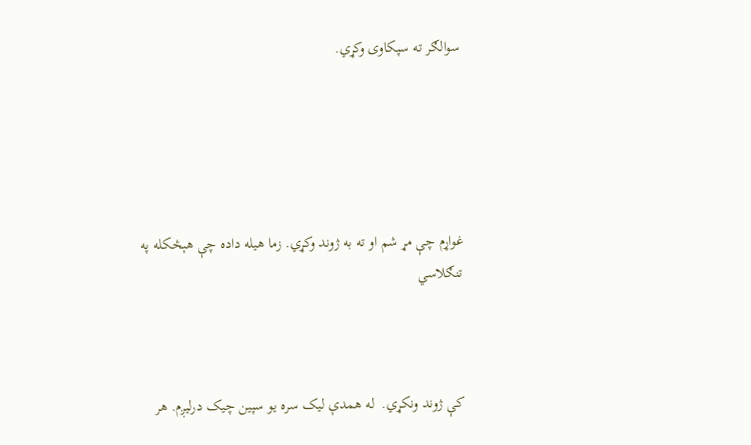سوالګر ته سپکاوی وکړي.





غواړم چې مړ شم او ته به ژوند وکړي. زما هیله داده چې هېڅکله په تنګلاسي



کې ژوند ونکړي.  له همدې لیک سره یو سپین چیک درلیږم. هر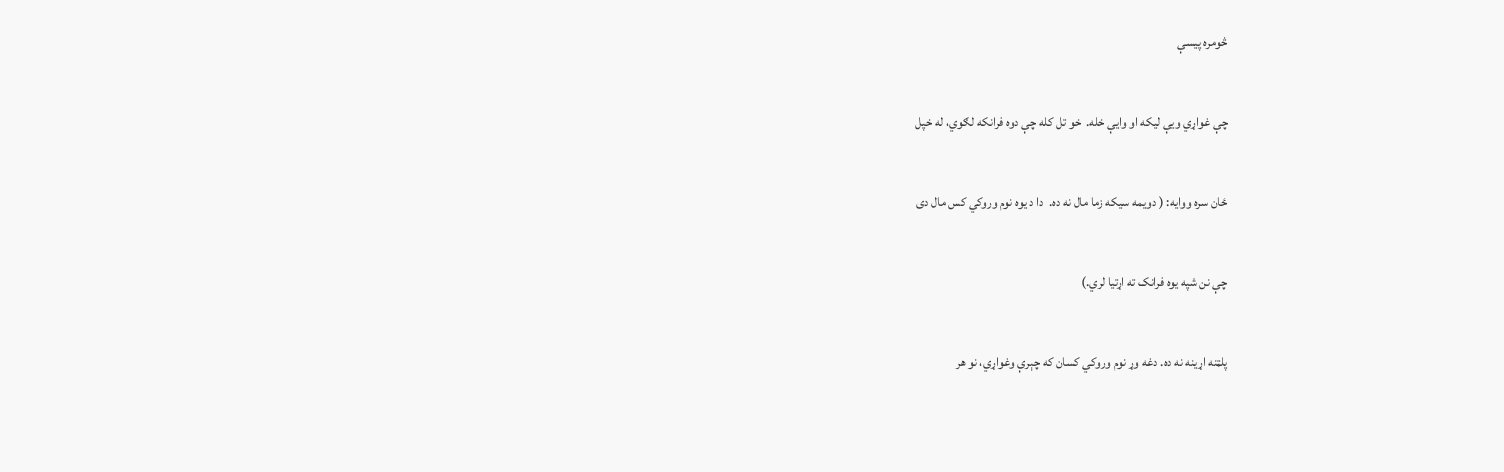څومره پیسې



چې غواړي ویې لیکه او وایې خله.  خو تل کله چې دوه فرانکه لګوي، له خپل



ځان سره ووایه: ( دویمه سیکه زما مال نه ده.  دا د یوه نوم وروکي کس مال دی



چې نن شپه یوه فرانک ته اړتیا لري.)



پلټنه اړینه نه ده. دغه وړ نوم وروکي کسان که چېرې وغواړي، نو هر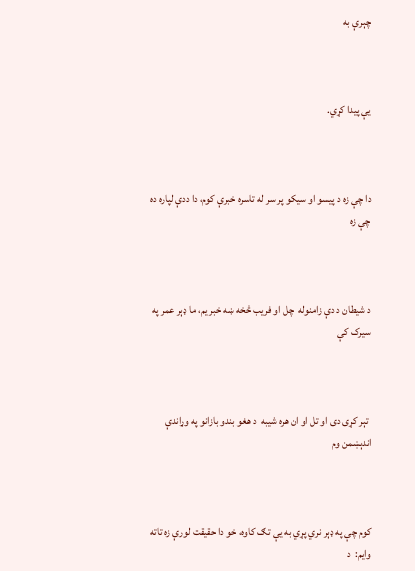چېرې به



یې پیدا کړي.



دا چې زه د پیسو او سیکو پر سر له تاسره خبرې کوم، دا ددې لپاره ده چې زه



د شیطان د دې زامنوله  چل او فریب څخه ښه خبر یم، ما ډېر عمر په سیرک کې



 تېر کړی دی او تل او ان هره شیبه  د هغو بندو بازانو په وړاندې اندېښمن وم



کوم چې په ډېر نري پړي به یې تګ کاوه، خو دا حقیقت لورې زه تاته وایم:  د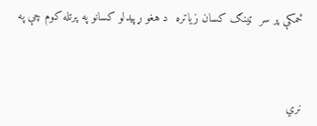ځمکې پر سر  ټینګ کسان زیاتره  د هغو ړپیدلو کسانو په پرتله کوم چې په



نري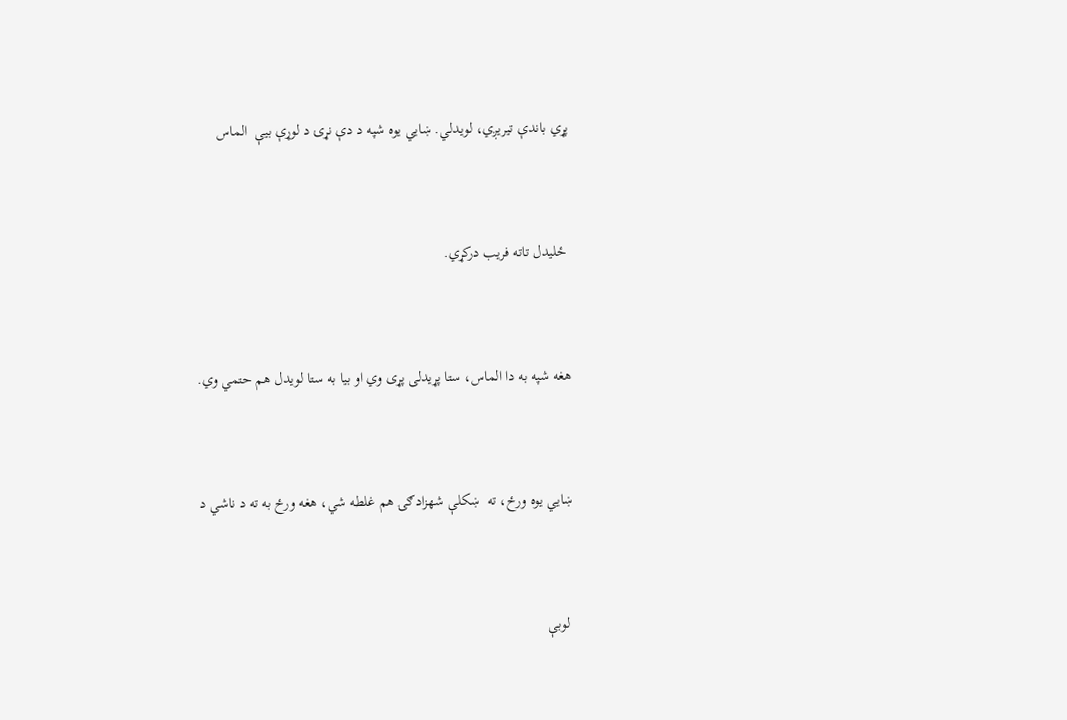پړي باندې تیریږي، لویدلي. ښايي یوه شپه د دې نړۍ د لوړې بیې  الماس



 ځلیدل تاته فریب درکړي.



هغه شپه به دا الماس، ستا پړیدلی پړی وي او بیا به ستا لویدل هم حتمي وي.



ښايي یوه ورځ، ته  ښکلې شهزادګۍ هم غلطه شي، هغه ورځ به ته د ناشي د



 لوبې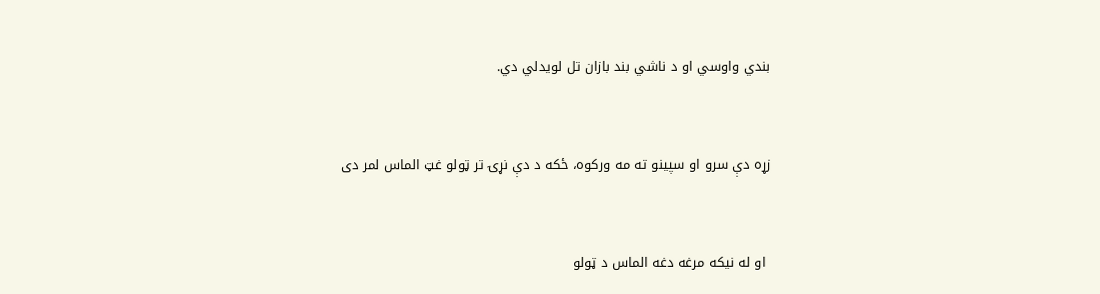بندي واوسي او د ناشي بند بازان تل لویدلي دي.



زړه دې سرو او سپینو ته مه ورکوه، ځکه د دې نړۍ تر ټولو غټ الماس لمر دی



 او له نیکه مرغه دغه الماس د ټولو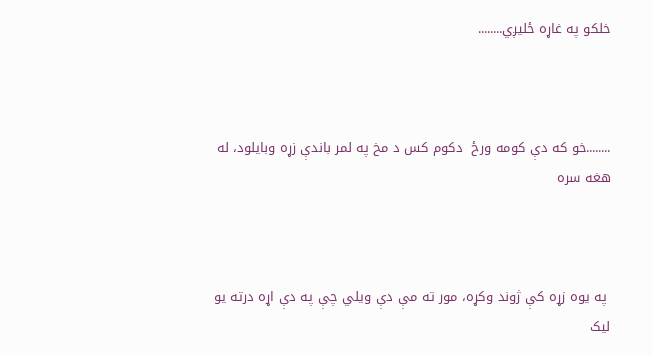خلکو په غاړه ځلیږي........



........خو که دې کومه ورځ  دکوم کس د مخ په لمر باندې زړه وبایلود، له هغه سره



 په یوه زړه کې ژوند وکړه، مور ته مې دې ویلي چې په دې اړه درته یو لیک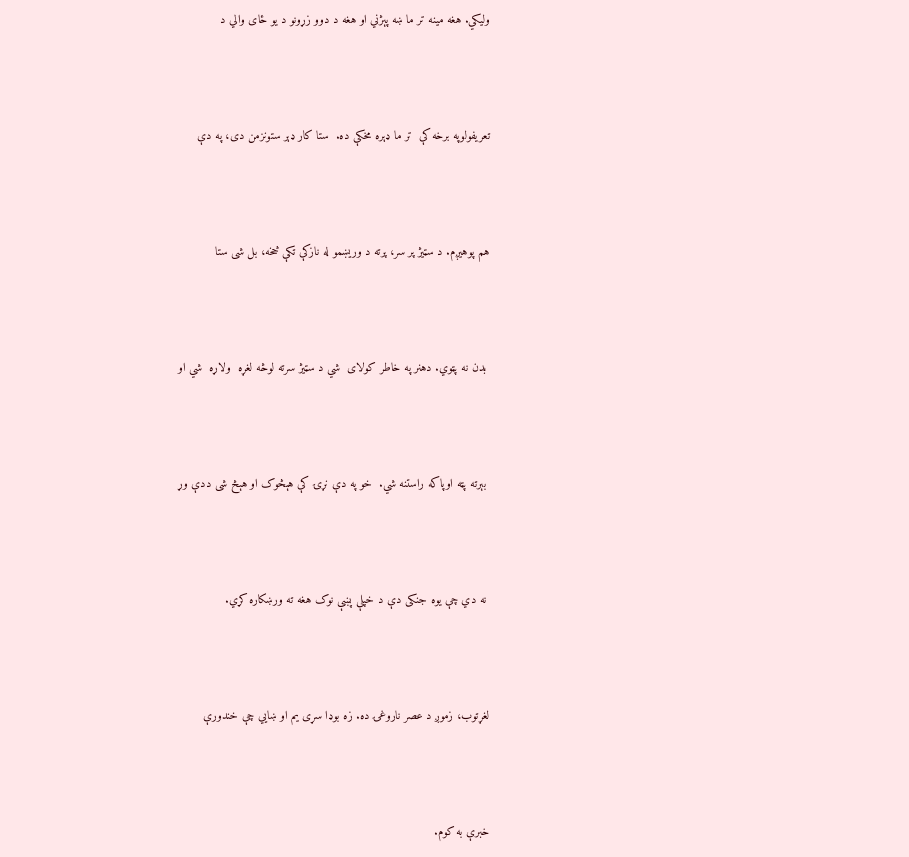ولیکي. هغه مینه تر ما ښه پېژني او هغه د دوو زړونو د یو ځای والي د



تعریفولوپه برخه کې  تر ما ډېره مخکې ده.  ستا کار ډېر ستونزمن دی، په دې



هم پوهیږم. د سټیژ پر سر، پرته د وریښمو له نازکې تکې څخه، بل شی ستا



 بدن نه پټوي. دهنر په خاطر کولای  شي د سټیژ سرته لوڅه لغړه  ولاړه  شي او



 بېرته پټه اوپاکه راستنه شي.  خو په دې نړۍ کې هېڅوک او هېڅ شی ددې وړ



 نه دي چې یوه جنکی دې د خپلې پښې نوک هغه ته ورښکاره کړي.



لغړتوب، زموږ د عصر ناروغۍ ده. زه بوډا سړی یم او ښايي چې خندورې



خبرې به کوم.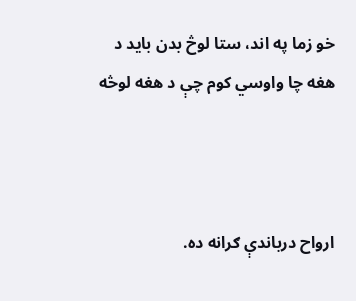خو زما په اند، ستا لوڅ بدن باید د هغه چا واوسي کوم چې د هغه لوڅه



ارواح درباندې ګرانه ده.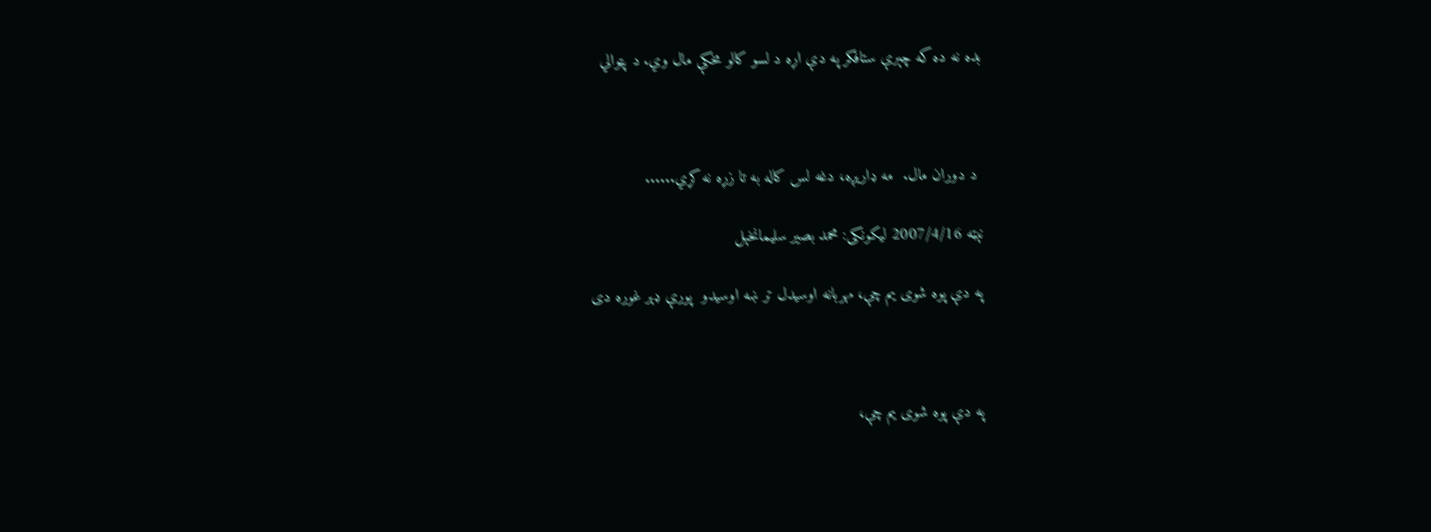بده نه ده که چېرې ستافکر په دې اړه د لسو کالو مخکې مال وي. د پټوالي



 د دوران مال.  مه ډاریږه، دغه لس کاله به تا زړه نه کړي......

نېټه 2007/4/16 لیکونکی: محمد بصیر سلیمانخېل

په دې پوه شوی یم چې، مهربانه اوسیدل تر ښه اوسیدو  پورې ډېر غوره دی



په دې پوه شوی یم چې،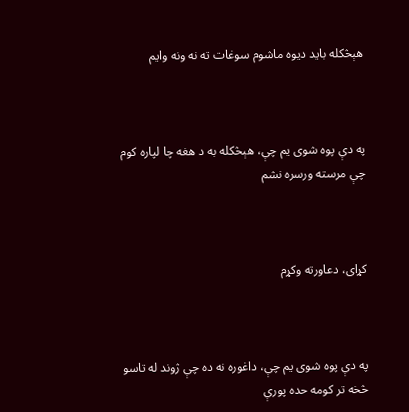هېڅکله باید دیوه ماشوم سوغات ته نه ونه وایم



په دې پوه شوی یم چې، هېڅکله به د هغه چا لپاره کوم چې مرسته ورسره نشم



کړای، دعاورته وکړم



په دې پوه شوی یم چې، داغوره نه ده چې ژوند له تاسو څخه تر کومه حده پورې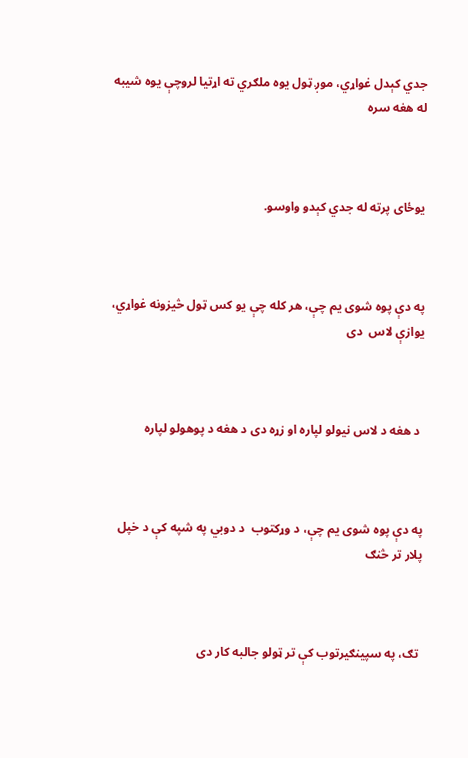جدي کېدل غواړي، موږ ټول یوه ملګري ته اړتیا لروچې یوه شیبه له هغه سره



یوځای پرته له جدي کېدو واوسو.



په دې پوه شوی یم چې، هر کله چې یو کس ټول څیزونه غواړي، یوازې لاس  دی



 د هغه د لاس نیولو لپاره او زړه دی د هغه د پوهولو لپاره



په دې پوه شوی یم چې، د وړکتوب  د دوبي په شپه کې د خپل پلار تر څنګ



 تګ، په سپینګیرتوب کې تر ټولو جالبه کار دی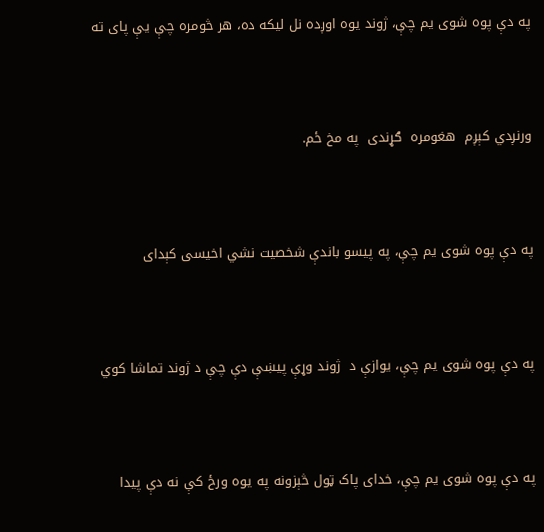په دې پوه شوی یم چې، ژوند یوه اوږده نل لیکه ده، هر څومره چې یې پای ته



ورنږدي کېږم  هغومره  ګړندی  په مخ ځم.



په دې پوه شوی یم چې، په پیسو باندې شخصیت نشي اخیسی کېدای



په دې پوه شوی یم چې، یوازې د  ژوند وړې پیښې دې چې د ژوند تماشا کوي



په دې پوه شوی یم چې، خدای پاک ټول څېزونه په یوه ورځ کې نه دې پیدا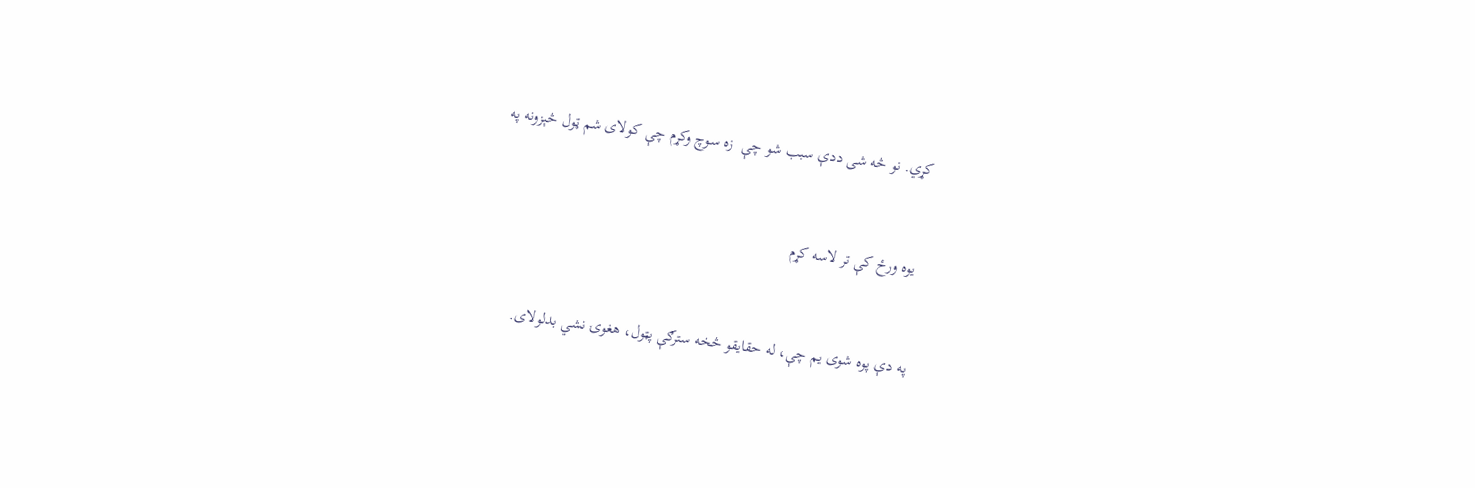کړي. نو څه شی ددې سبب شو چې  زه سوچ وکړم چې کولای شم ټول څېزونه په



 یوه ورځ کې تر لاسه کړم



په دې پوه شوی یم چې، له حقایقو څخه سترګې پټول، هغوۍ نشي بدلولای.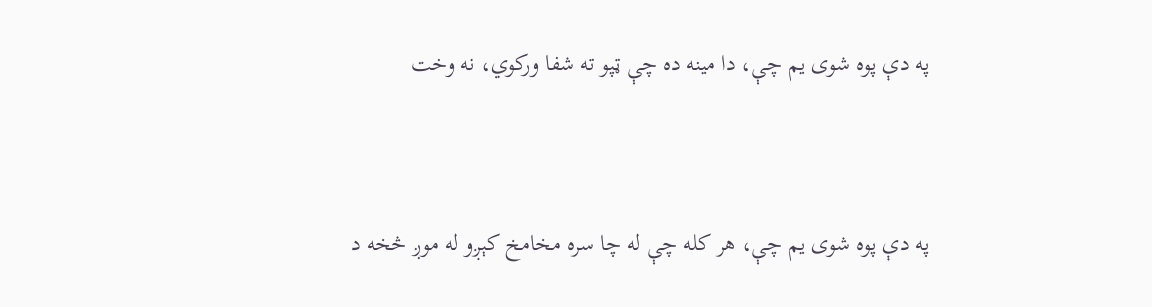په دې پوه شوی یم چې، دا مینه ده چې ټپو ته شفا ورکوي، نه وخت



په دې پوه شوی یم چې، هر کله چې له چا سره مخامخ کېږو له موږ څخه د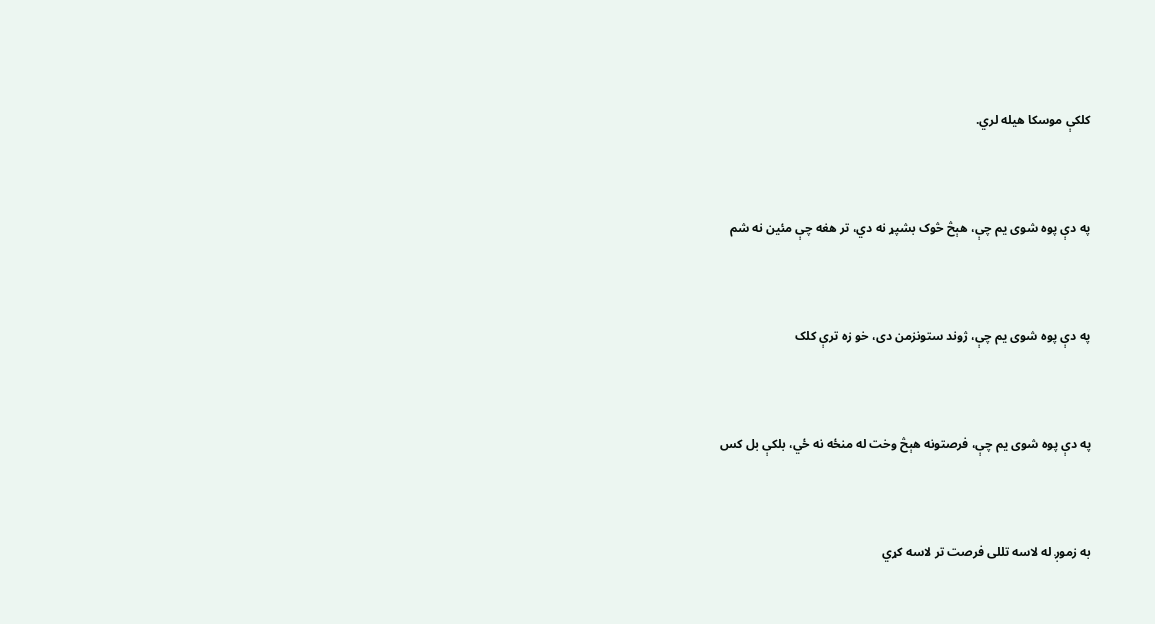کلکې موسکا هیله لري.



په دې پوه شوی یم چې، هېڅ څوک بشپړ نه دي، تر هغه چې مئین نه شم



په دې پوه شوی یم چې، ژوند ستونزمن دی، خو زه ترې کلک



په دې پوه شوی یم چې، فرصتونه هېڅ وخت له منځه نه ځي، بلکې بل کس



به زموږ له لاسه تللی فرصت تر لاسه کړي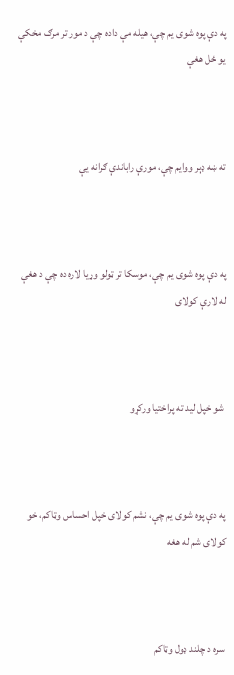په دې پوه شوی یم چې، هیله مې داده چې د مور تر مرګ مخکې یو ځل هغې



ته ښه ډېر ووایم چې، مورې راباندې ګرانه یې



په دې پوه شوی یم چې، موسکا تر ټولو وړیا لاره ده چې د هغې له لارې کولای



 شو خپل لید ته پراختیا ورکړو



په دې پوه شوی یم چې، نشم کولای خپل احساس وټاکم، خو کولای شم له هغه



 سره د چلند ډول وټاکم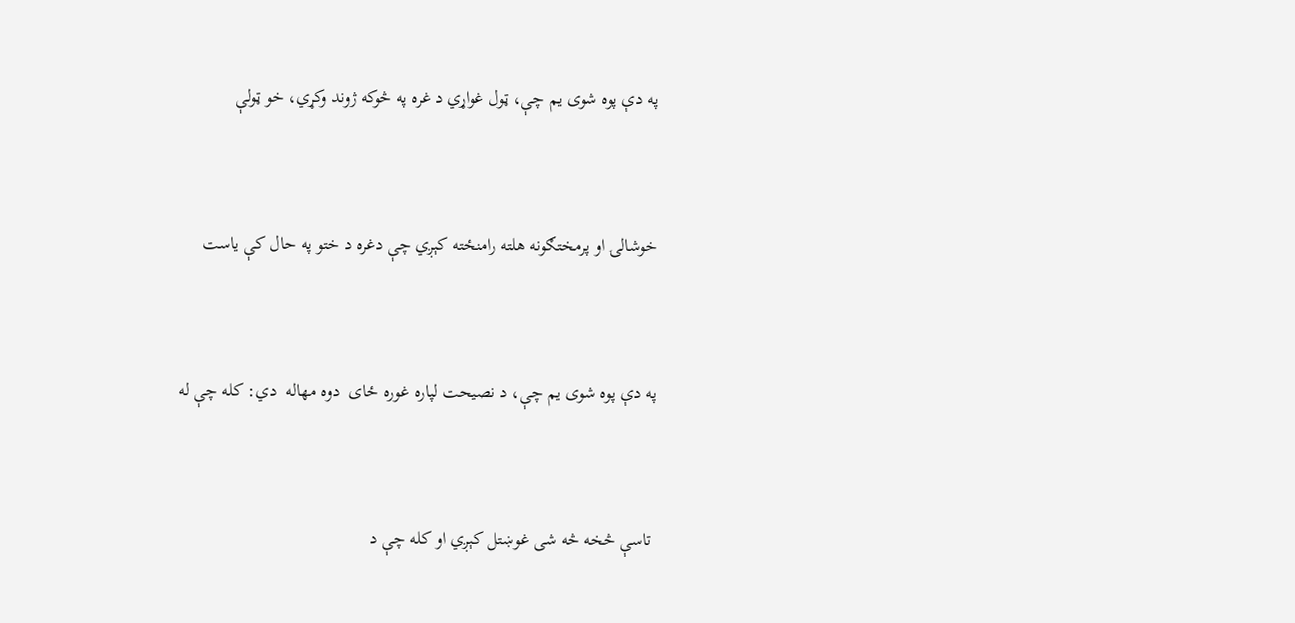په دې پوه شوی یم چې، ټول غواړي د غره په څوکه ژوند وکړي، خو ټولې



خوشالۍ او پرمختګونه هلته رامنځته کېږي چې دغره د ختو په حال کې یاست



په دې پوه شوی یم چې، د نصیحت لپاره غوره ځای  دوه مهاله  دي: کله چې له



 تاسې څخه څه شی غوښتل کېږي او کله چې د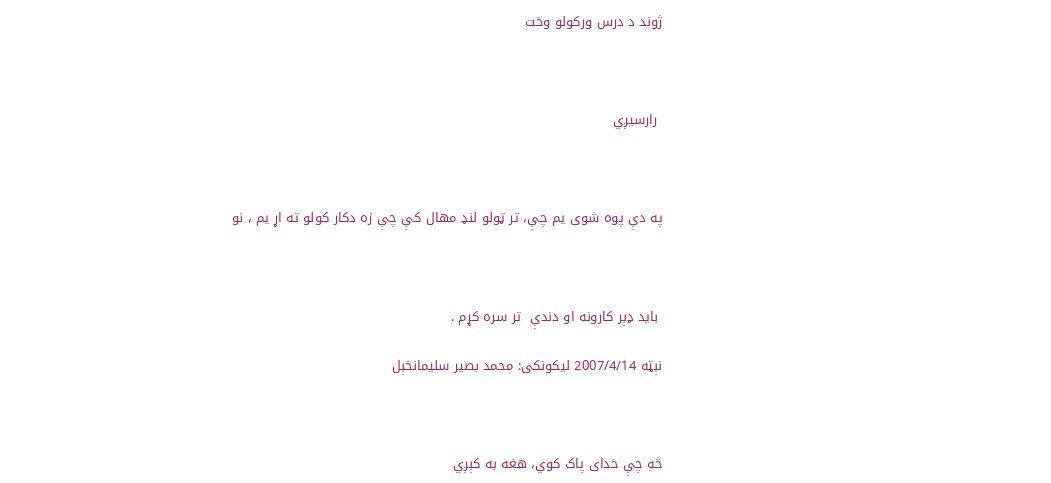ژوند د درس ورکولو وخت



 رارسیږي



په دې پوه شوی یم چې، تر ټولو لنډ مهال کې چې زه دکار کولو ته اړ یم ، نو



 باید ډېر کارونه او دندې  تر سره کړم .

نېټه 2007/4/14 لیکونکی: محمد بصیر سلیمانخېل



څه چې خدای پاک کوي، هغه به کېږي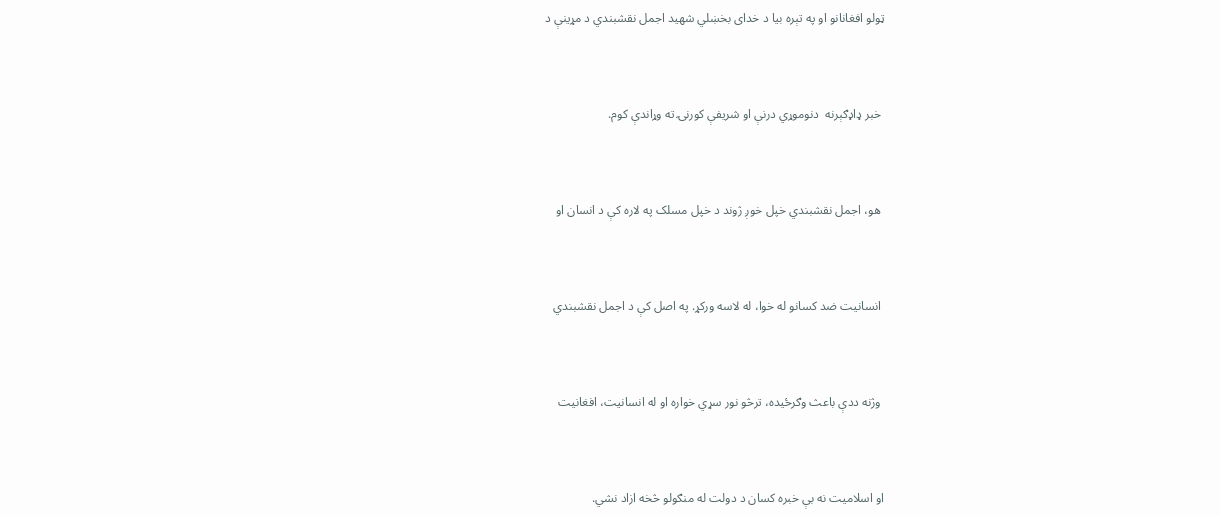ټولو افغانانو او په تېره بیا د خدای بخښلي شهید اجمل نقشبندي د مړینې د



 خبر ډاډګېرنه  دنوموړي درنې او شریفې کورنۍ ته وړاندې کوم.



 هو، اجمل نقشبندي خپل خوږ ژوند د خپل مسلک په لاره کې د انسان او



 انسانیت ضد کسانو له خوا، له لاسه ورکړ. په اصل کې د اجمل نقشبندي



 وژنه ددې باعث وګرځیده، ترڅو نور سړي خواره او له انسانیت، افغانیت



او اسلامیت نه بې خبره کسان د دولت له منګولو څخه ازاد نشي.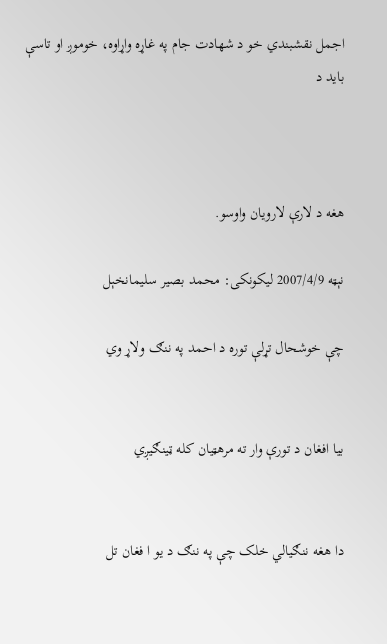اجمل نقشبندي خو د شهادت جام په غاړه واړاوه، خوموږ او تاسې باید د



هغه د لارې لارویان واوسو.

نېټه 2007/4/9 لیکونکی: محمد بصیر سلیمانخېل

چې خوشحال تړلې توره د احمد په ننګ ولاړ وي


بيا افغان د تورې وار ته مرهټيان کله ټينګيږي


دا هغه ننګيالي خلک چې په ننګ د يو ا فغان تل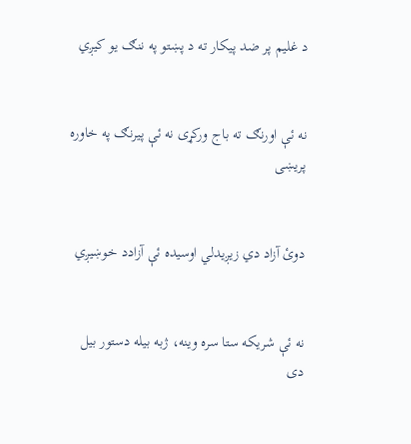د غليم پر ضد پيکار ته د پښتو په ننګ يو کيږي


نه ئې اورنګ ته باج ورکړی نه ئې پيرنګ په خاوره پريښی


دوئ آزاد دي زيږيدلي اوسيده ئې آزادد خوښيږي


نه ئې شريکه ستا سره وينه، ژبه بيله دستور بيل دی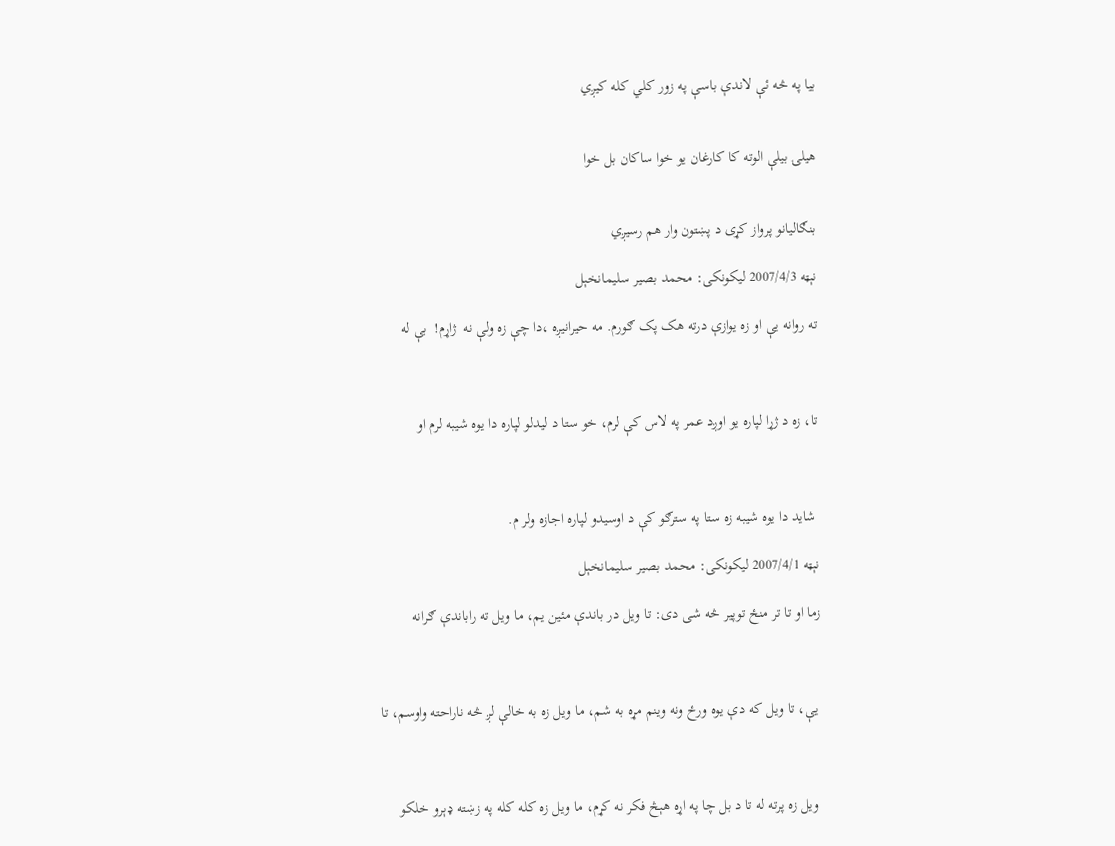بيا په څه ئې لاندې باسې په زور کلي کله کيږي


هيلۍ بيلې الوته کا کارغان يو خوا ساکان بل خوا


بنګاليانو پرواز کړی د پښتون وار هم رسيږي

نېټه 2007/4/3 لیکونکی: محمد بصیر سلیمانخېل

ته روانه یې او زه یوازې درته هک پک ګورم. مه حیرانیږه ،دا چې زه ولې نه  ژاړم!  بې له



تا، زه د ژړا لپاره یو اوږد عمر په لاس کې لرم، خو ستا د لیدلو لپاره دا یوه شیبه لرم او



 شاید دا یوه شیبه زه ستا په سترګو کې د اوسیدو لپاره اجازه ولر م.

نېټه 2007/4/1 لیکونکی: محمد بصیر سلیمانخېل

زما او تا تر منځ توپیر څه شی دی: تا ویل در باندې مئین یم، ما ویل ته راباندې ګرانه



 یې، تا ویل که دې یوه ورځ ونه وینم مړه به شم، ما ویل زه به خالې لږ څه ناراحته واوسم، تا



 ویل زه پرته له تا د بل چا په اړه هېڅ فکر نه کړم، ما ویل زه کله کله په زښته ډېرو خلکو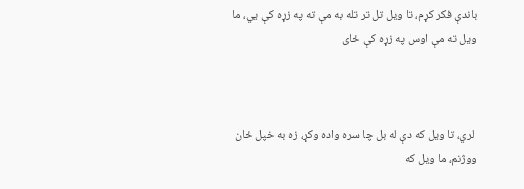باندې فکر کړم، تا ویل تل تر تله به مې ته په زړه کې یي، ما ویل ته مې اوس په زړه کې ځای



 لري، تا ویل که دې له بل چا سره واده وکړ، زه به خپل ځان ووژنم، ما ویل که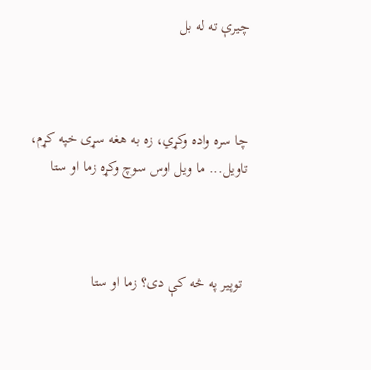چیرې ته له بل



چا سره واده وکړي، زه به هغه سړی خپه کړم، تاویل... ما ویل اوس سوچ وکړه زما او ستا



 توپیر په څه کې دی؟ زما او ستا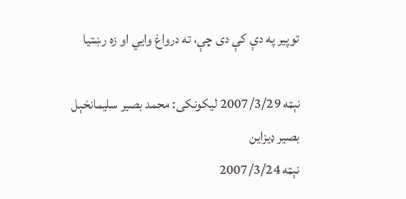توپیر په دې کې دی چې، ته درواغ وايي او زه رښتیا

نېټه 2007/3/29 لیکونکی: محمد بصیر سلیمانخېل
بصیر ډیزاین
نېټه 2007/3/24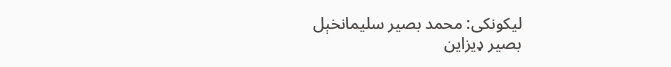لیکونکی: محمد بصیر سلیمانخېل
بصیر ډیزاین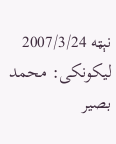نېټه 2007/3/24 لیکونکی: محمد بصیر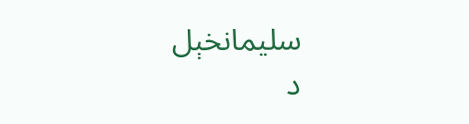سلیمانخېل
د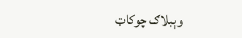وېبلاګ چوکاټ